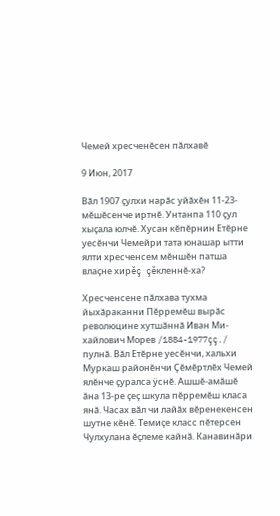Чемей хресченĕсен пăлхавĕ

9 Июн, 2017

Вăл 1907 çулхи нарăс уйăхĕн 11-23-мĕшĕсенче иртнĕ. Унтанпа 110 çул хыçала юлчĕ. Хусан кĕпĕрнин Етĕрне уесĕнчи Чемейри тата юнашар ытти ялти хресченсем мĕншĕн патша влаçне хирĕç çĕкленнĕ-ха?

Хресченсене пăлхава тухма йыхăраканни Пĕрремĕш вырăс революцине хутшăннă Иван Ми-хайлович Морев /1884-1977çç./ пулнă. Вăл Етĕрне уесĕнчи, хальхи Муркаш районĕнчи Çĕмĕртлĕх Чемей ялĕнче çуралса ÿснĕ. Ашшĕ-амăшĕ ăна 13-ре çеç шкула пĕрремĕш класа янă. Часах вăл чи лайăх вĕренекенсен шутне кĕнĕ. Темиçе класс пĕтерсен Чулхулана ĕçлеме кайнă. Канавинăри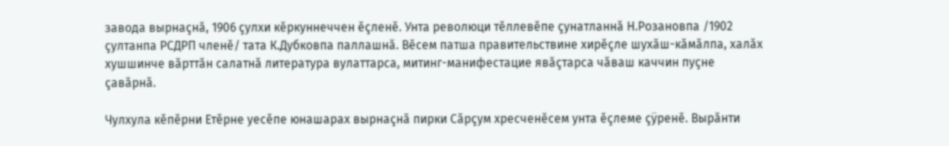завода вырнаçнă, 1906 çулхи кĕркуннеччен ĕçленĕ. Унта революци тĕллевĕпе çунатланнă Н.Розановпа /1902 çултанпа РСДРП членĕ/ тата К.Дубковпа паллашнă. Вĕсем патша правительствине хирĕçле шухăш-кăмăлпа, халăх хушшинче вăрттăн салатнă литература вулаттарса, митинг-манифестацие явăçтарса чăваш каччин пуçне çавăрнă.

Чулхула кĕпĕрни Етĕрне уесĕпе юнашарах вырнаçнă пирки Сăрçум хресченĕсем унта ĕçлеме çÿренĕ. Вырăнти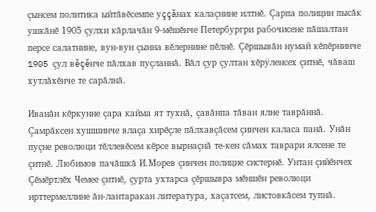çынсем политика ыйтăвĕсемпе уççăнах калаçнине илтнĕ. Çарпа полицин пысăк ушкăнĕ 1905 çулхи кăрлачăн 9-мĕшĕнче Петербургри рабочисене пăшалтан персе салатнине, вун-вун çынна вĕлернине пĕлнĕ. Çĕршывăн нумай кĕпĕрнинче 1905 çул вĕçĕнче пăлхав пуçланнă. Вăл çур çултан хĕрÿленсех çитнĕ, чăваш хутлăхĕнче те сарăлнă.

Иванăн кĕркунне çара кайма ят тухнă, çавăнпа тăван ялне таврăннă. Çамрăксен хушшинче влаçа хирĕçле пăлхавçăсем çинчен каласа панă. Унăн пуçне революци тĕллевĕсем кĕрсе вырнаçнă те-кен сăмах таврари ялсене те çитнĕ. Любимов пачăшкă И.Морев çинчен полицие систернĕ. Унтан çийĕнчех Çĕмĕртлĕх Чемее çитнĕ, çурта ухтарса çĕршывра мĕншĕн революци ирттермеллине ăн-лантаракан литература, хаçатсем, листовкăсем тупнă.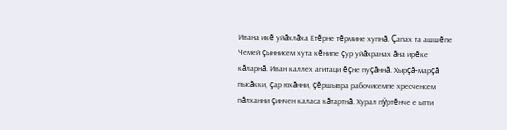Ивана икĕ уйăхлăха Етĕрне тĕрмине хупнă. Çапах та ашшĕпе Чемей çыннисем хута кĕнипе çур уйăхранах ăна ирĕке кăларнă. Иван каллех агитаци ĕçне пуçăннă. Хырçă-марçă пысăкки, çар юхăнни, çĕршывра рабочисемпе хресченсем пăлханни çинчен каласа кăтартнă. Хурал пÿртĕнче е ытти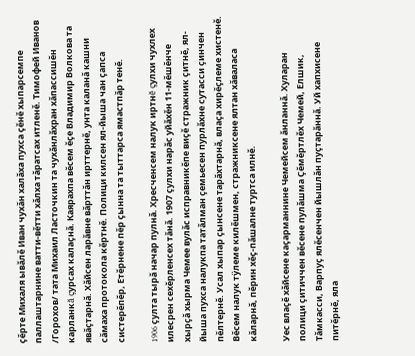çĕрте Михаля ывăлĕ Иван чухăн халăха пухса çĕнĕ хыпарсемпе паллаштарнине ватти-вĕтти хăлха тăратсах итленĕ. Тимофей Иванов /Горохов/ тата Михаил Ласточкин та чухăнлăхран хăпассишĕн карланкă çурсах калаçнă. Каярахпа вĕсем ĕçе Владимир Волкова та явăçтарнă. Хăйсен ларăвне вăрттăн ирттернĕ, унта каланă кашни сăмаха протокола кĕртнĕ. Полици килсен ял-йыша чан çапса систерĕпĕр, Етĕрнене пĕр çынна та тыттарса ямастпăр тенĕ.

1906 çулта тырă начар пулнă. Хресченсем налук иртнĕ çулхи чухлех илесрен сехĕрленсех тăнă. 1907 çулхи нарăс уйăхĕн 11-мĕшĕнче хырçă хырма Чемее вулăс исправникĕпе виçĕ стражник çитнĕ, ял-йыша пухса налукпа татăлман çемьесен пурлăхне сутасси çинчен пĕлтернĕ. Усал хыпар çынсене тарăхтарнă, влаçа хирĕçлеме хистенĕ. Вĕсем налук тÿлеме килĕшмен, стражниксене ялтан хăваласа кăларнă, пĕрин хĕç-пăшалне туртса илнĕ.

Уес влаçĕ хăйсене каçарманнине Чемейсем ăнланнă. Хуларан полици çитиччен вĕсене пулăшма Çĕмĕртлĕх Чемей, Елшик, Тăмкасси, Варпуç ялĕсенчен йышлăн пуçтарăннă. Уй хапхисене питĕрнĕ, яла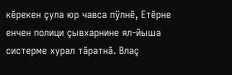кĕрекен çула юр чавса пÿлнĕ, Етĕрне енчен полици çывхарнине ял-йыша систерме хурал тăратнă. Влаç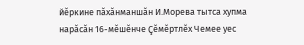йĕркине пăхăнманшăн И.Морева тытса хупма нарăсăн 16-мĕшĕнче Çĕмĕртлĕх Чемее уес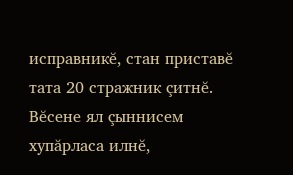исправникĕ, стан приставĕ тата 20 стражник çитнĕ. Вĕсене ял çыннисем хупăрласа илнĕ,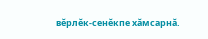вĕрлĕк-сенĕкпе хăмсарнă.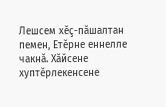Лешсем хĕç-пăшалтан пемен, Етĕрне еннелле чакнă. Хăйсене хуптĕрлекенсене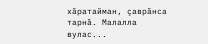хăратайман, çаврăнса тарнă. Малалла вулас...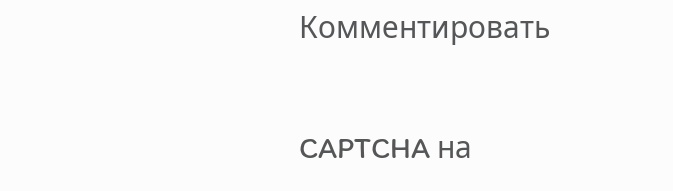Комментировать

CAPTCHA на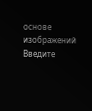основе изображений
Введите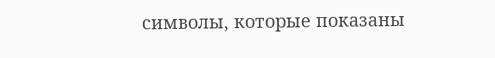символы, которые показаны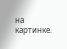на картинке.